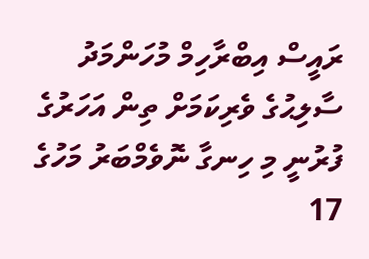ރައީސް އިބްރާހިމް މުހަންމަދު ސާލިޙުގެ ވެރިކަމަށް ތިން އަހަރުގެ ފުރުނީ މި ހިނގާ ނޮވެމްބަރު މަހުގެ 17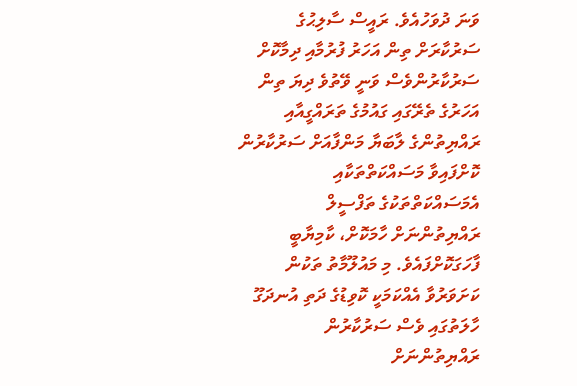ވަނަ ދުވަހުއެވެ. ރައީސް ސާލިޙުގެ ސަރުކާރަށް ތިން އަހަރު ފުރުމާއި ދިމާކޮށް ސަރުކާރުންވެސް ވަނީ ވޭތުވެ ދިޔަ ތިން އަހަރުގެ ތެރޭގައި ގައުމުގެ ތަރައްގީއާއި ރައްޔިތުންގެ ލާބަޔާ މަންފާއަށް ސަރުކާރުން ކޮށްފައިވާ މަސައްކަތްތަކާއި އެމަސައްކަތްތަކުގެ ތަފްސީލް ރައްޔިތުންނަށް ހާމަކޮށް، ކާމިޔާބީ ފާހަގަކޮށްފައެވެ. މި މައުލޫމާތު ތަކުން ކަށަވަރުވާ އެއްކަމަކީ ކޮވިޑުގެ ދަތި އުނދަގޫ ހާލަތުގައި ވެސް ސަރުކާރުން ރައްޔިތުންނަށް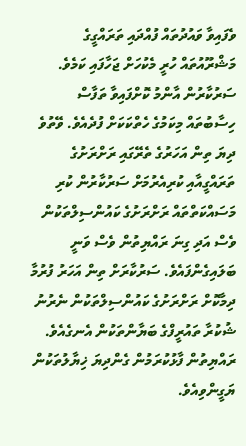ވެފައިވާ ވައުދުތައް ފުއްދައި ތަރައްގީގެ މަޝްރޫއުތައް ހުރީ މެކުހަށް ޖަހާފައި ކަމެވެ.
ސަރުކާރުން އާންމު ކޮށްފައިވާ ތަފާސް ހިސާބުތައް މިކަމުގެ ހެތްކަކަށް ފުދެއެވެ. ވޭތުވެ ދިޔަ ތިން އަހަރުގެ ތެރޭގައި ރަށްރަށުގެ ތަރައްގީއާއި ކުރިއެރުމަށް ސަރުކާރުން ކުރި މަސައްކަތްތައް ރަށްރަށުގެ ކައުންސިލްތަކުން ވެސް އަދި ގިނަ ރައްޔިތުން ވެސް ވަނީ ބަލައިގެންފައެވެ. ސަރުކާރަށް ތިން އަހަރު ފުރުމާ ދިމާކޮށް ރަށްރަށުގެ ކައުންސިލްތަކުން ނެރުނު ޝުކުރާ ތައުރީފްގެ ބަޔާންތަކުން އެނގެއެވެ. ރައްޔިތުން ފާޅުކުރަމުން ގެންދިޔަ ޚިޔާލުތަކުން ޔަގީންވިއެވެ.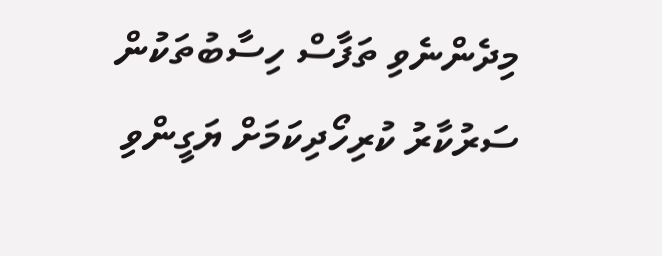މިދެންނެވި ތަފާސް ހިސާބުތަކުން ސަރުކާރު ކުރިހޯދިކަމަށް ޔަގީންވި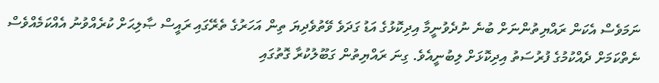ނަމަވެސް އެކަން ރައްޔިތުންނަށް ބުނެ ނުދެވުނީމާ އިދިކޮޅުގެ އަޑު ގަދަވެ ވޭތުވެދިޔަ ތިން އަހަރުގެ ތެރޭގައި ރައީސް ޞާލިޙަށް ކުރެއްވުނު އެއްކަމެއްވެސް ނެތްކަމަށް ދެއްކުމުގެ ފުރުސަތު އިދިކޮޅަށް ލިބުނީއެވެ. ގިނަ ރައްޔިތުން ގަބޫލުކުރާ ގޮތުގައި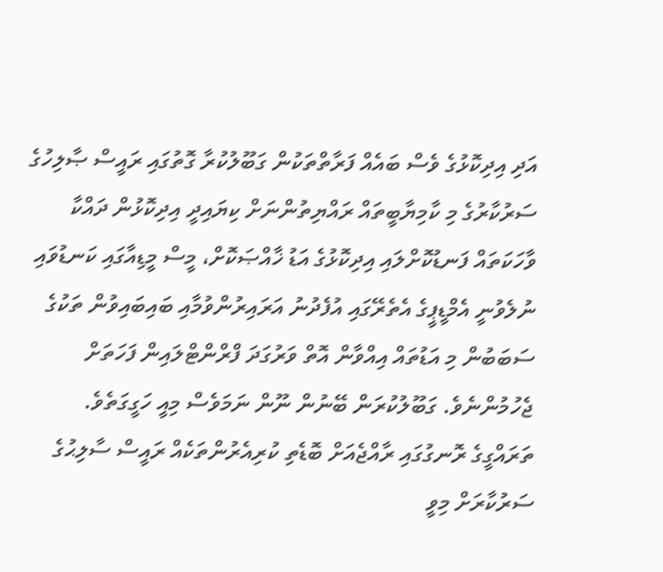އަދި އިދިކޮޅުގެ ވެސް ބައެއް ފަރާތްތަކުން ގަބޫލުކުރާ ގޮތުގައި ރައީސް ޞާލިހުގެ ސަރުކާރުގެ މި ކާމިޔާބީތައް ރައްޔިތުންނަށް ކިޔައިދީ އިދިކޮޅުން ދައްކާ ވާހަކަތައް ފަނޑުކޮށްލައި އިދިކޮޅުގެ އަޑު ޚާއްޞަކޮށް، މީސް މީޑިއާގައި ކަނޑުވައި ނުލެވުނީ އެމްޑީޕީގެ އެތެރޭގައި އުފެދުނު އަރައިރުންވުމާއި ބައިބައިވުން ތަކުގެ ސަބަބުން މި އަޑުތައް އިއްވާން އޮތް ވަރުގަދަ ފްރްންޓްލައިން ފަހަތަށް ޖެހުމުންނެވެ. ގަބޫލުކުރަން ބޭނުން ނޫން ނަމަވެސް މިއީ ހަގީގަތެވެ.
ތަރައްގީގެ ރޮނގުގައި ރާއްޖެއަށް ބޮޑެތި ކުރިއެރުންތަކެއް ރައީސް ސާލިޙުގެ ސަރުކާރަށް މިވީ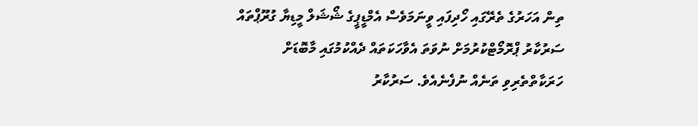ތިން އަހަރުގެ ތެރޭގައި ހޯދިފައި ވީނަމަވެސް އެމްޑީޕީގެ ޝޯޝަލް މީޑިޔާ ގުރޫޕްތައް ސަރުކާރު ޕްރޮމޯޓްކުރުމަށް ނުވަތަ އެވާހަކަތައް ދެއްކުމުގައި މާބޮޑަށް ހަރަކާތްތެރިވި ތަނެއް ނުފެނެއެވެ. ސަރުކާރު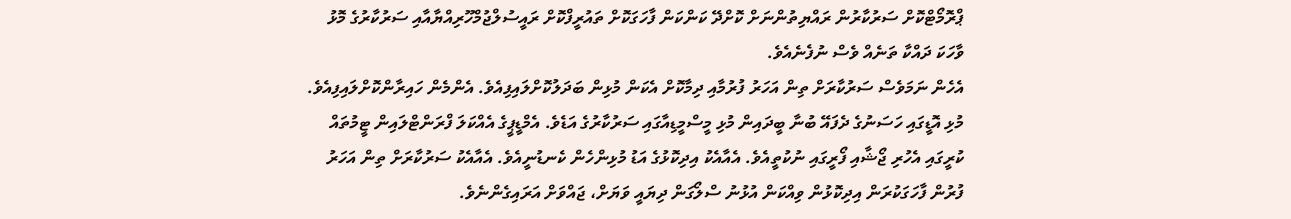ޕްރޮމޯޓްކޮށް ސަރުކާރުން ރައްޔިތުންނަށް ކޮށްދޭ ކަންކަން ފާހަގަކޮށް ތައުރީފްކޮށް ރައީސުލްޖުމްހޫރިއްޔާއާއި ސަރުކާރުގެ މޮޅު ވާހަކަ ދައްކާ ތަނެއް ވެސް ނުފެނެއެވެ.
އެހެން ނަމަވެސް ސަރުކާރަށް ތިން އަހަރު ފުރުމާއި ދިމާކޮށް އެކަން މުޅިން ބަދަލުކޮށްލައިފިއެވެ. އެންމެން ހައިރާންކޮށްލައިފިއެވެ. މުޅި އޮޑީގައި ހަސަނުގެ ދެފައޭ ބުނާ ބީދައިން މުޅި މީސްމީޑިއާގައި ސަރުކާރުގެ އަޑެވެ. އެމްޑީޕީގެ އެއްކަލަ ފްރަންޓްލައިން ޓީމުތައް ކުރީގައި އެހުރި ޖޯޝާއި ފޯރީގައި ނުކުތީއެވެ. އެއާއެކު އިދިކޮޅުގެ އަޑު މުޅިންހެން ކެނޑުނީއެވެ. އެއާއެކު ސަރުކާރަށް ތިން އަހަރު ފުރުން ފާހަގަކުރަން އިދިކޮޅުން ވިއްކަން އުޅުނު ސްލޯގަން ދިޔައީ ވަޔަށް، ޖައްވަށް އަރައިގެންނެވެ.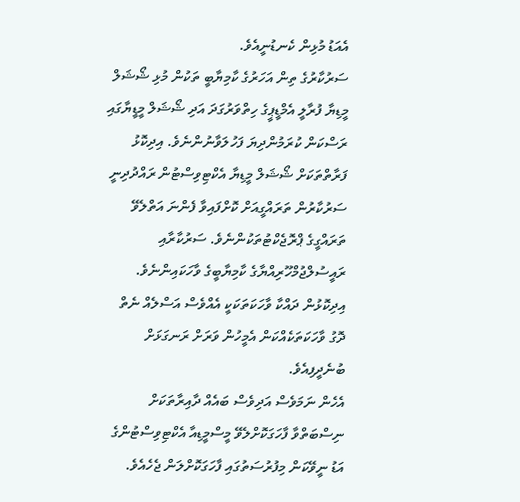އެއަޑު މުޅިން ކެނޑުނީއެވެ.
ސަރުކާރުގެ ތިން އަހަރުގެ ކާމިޔާބީ ތަކުން މުޅި ޝޯޝަލް މީޑިޔާ ފުރާލީ އެމްޑީޕީގެ ހިތްވަރުގަދަ އަދި ޝޯޝަލް މީޑީޔާގައި ރަސްކަން ކުރަމުންދިޔަ ފަހުލަވާނުންނެވެ. އިދިކޮޅު ފަރާތްތަކަށް ޝޯޝަލް މީޑިޔާ އެކްޓިވިސްޓުން ރައްދުދިނީ ސަރުކާރުން ތަރައްގީއަށް ކޮށްފައިވާ ފެންނަ އަތްލެވޭ ތަރައްގީގެ ޕްރޮޖެކްޓުތަކުންނެވެ. ސަރުކާރާއި ރައީސުލްޖުމްހޫރިއްޔާގެ ކާމިޔާބީގެ ވާހަކައިންނެވެ. އިދިކޮޅުން ދައްކާ ވާހަކަތަކަކީ އެއްވެސް އަސްލެއް ނެތް ދޮގު ވާހަކަތަކެއްކަން އެމީހުން ވަރަށް ރަނގަޅަށް ބުނެދީފިއެވެ.
އެހެން ނަމަވެސް އަދިވެސް ބައެއް ދާއިރާތަކަށް ނިސްބަތްވާ ފާހަގަކޮށްލެވޭ މީސްމީޑިއާ އެކްޓިވިސްޓުންގެ އަޑު ނީވޭކަން މިފުރުސަތުގައި ފާހަގަކޮށްލަން ޖެހެއެވެ.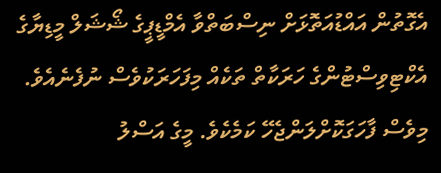އެގޮތުން އައްޑުއަތޮޅަށް ނިސްބަތްވާ އެމްޑީޕީގެ ޝޯޝަލް މީޑިޔާގެ އެކްޓިވިސްޓުންގެ ހަރަކާތް ތަކެއް މިފަހަރަކުވެސް ނުފެނެއެވެ. މިވެސް ފާހަގަކޮށްލަންޖެހޭ ކަމެކެވެ. މީގެ އަސްލު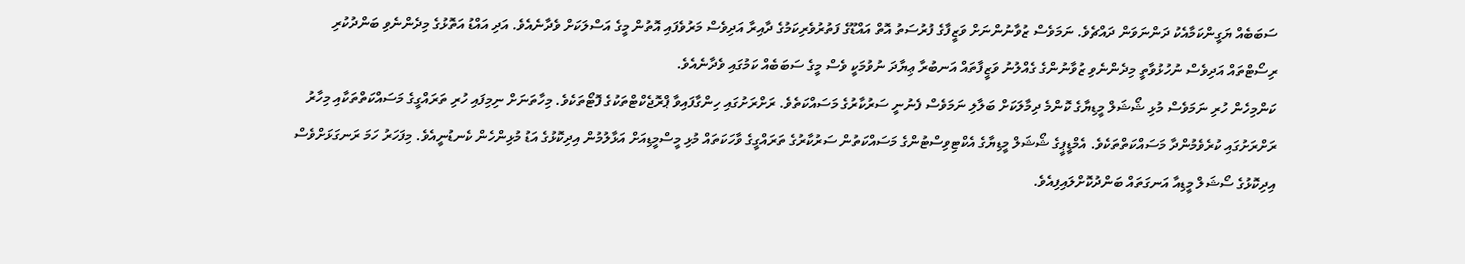ސަބަބެއް ޔަގީންކަމާއެކު ދަންނަވަން ދައްޗެވެ. ނަމަވެސް ޒުވާނުންނަށް ވަޒީފާގެ ފުރުސަތު އޮތް އައްޑޫގެ ފަތުރުވެރިކަމުގެ ދާއިރާ އަދިވެސް މަރުވެފައި އޮތުން މީގެ އަސްލަކަށް ވެދާނެއެވެ. އަދި އައްޑު އަތޮޅުގެ މިދެންނެވި ބަންދުކުރި ރިސޯޓްތައް އަދިވެސް ނުހުޅުވާތީ މިދެންނެވި ޒުވާނުންގެ ގެއްލުނު ވަޒީފާތައް އަނބުރާ ޢިޔާދަ ނުވުމަކީ ވެސް މީގެ ސަބަބެއް ކަމުގައި ވެދާނެއެވެ.
ކަންމިހެން ހުރި ނަމަވެސް މުޅި ޝޯޝަލް މީޑިޔާގެ ކޮންމެ ދިމާލަކަށް ބަލާލި ނަމަވެސް ފެނުނީ ސަރުކާރުގެ މަސައްކަތެވެ. ރަށްރަށުގައި ހިންގާފައިވާ ޕްރޮޖެކްޓްތަކުގެ ފޮޓޯތަކެވެ. މިހާތަނަށް ނިމިފައި ހުރި ތަރައްގީގެ މަސައްކަތްތަކާއި މިހާރު ރަށްރަށުގައި ކުރެވެމުންދާ މަސައްކަތްތަކެވެ. އެމްޑީޕީގެ ޝޯޝަލް މީޑިޔާގެ އެކްޓިވިސްޓުންގެ މަސައްކަތުން ސަރުކާރުގެ ތަރައްގީގެ ވާހަކަތައް މުޅި މީސްމީޑިއަށް އަޅާލުމުން އިދިކޮޅުގެ އަޑު މުޅިންހެން ކެނޑުނީއެވެ. މިފަހަރު ހަމަ ރަނގަޅަށްވެސް އިދިކޮޅުގެ ސޯޝަލް މީޑިއާ އަނގަތައް ބަންދުކޮށްލައިފިއެވެ.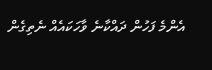އެންމެ ފަހުން ދައްކާނެ ވާހަކައެއް ނެތިގެން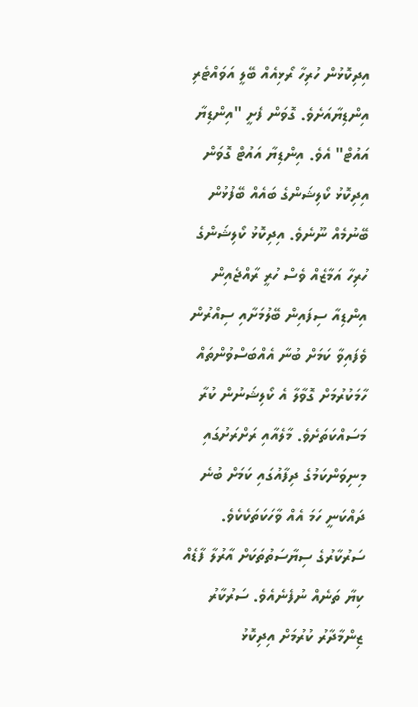އިދިކޮޅުން ހުރިހާ ރޯޅިއެއް ބޭލީ އަވައްޓެރި އިންޑިޔާއަށެވެ. ގޮވަން ފެށީ "އިންޑިޔާ އައުޓް" އެވެ. އިންޑިޔާ އައުޓް ގޮވަން އިދިކޮޅު ކޯލިޝަންގެ ބައެއް ބޭފުޅުން ބޭނުމެއް ނޫނެވެ. އިދިކޮޅު ކޯލިޝަންގެ ހުރިހާ އަމާޒެއް ވެސް ހުރީ ރާއްޖެއިން އިންޑިއާ ސިފައިން ބޭލުމަށާއި ސިއްރުން ވެފައިވާ ކަމަށް ބުނާ އެއްބަސްވުންތައް ހާމަކުރުމަށް ގޮވާލާ އެ ކޯލިޝަނުން ކުރާ މަސައްކަތަށެވެ. މާލެއާއި ރަށްރަށުގައި މިނިވަންކަމުގެ ދިފާއުގައި ކަމަށް ބުނެ ދައްކަނީ ހަމަ އެއް ވާހަކަތަކެކެވެ.
ސަރުކާރުގެ ސިޔާސަތުތަކަށް އާރުލާ ފާޑެއް ކިޔާ ތަނެއް ނުފެނެއެވެ. ސަރުކާރު ޒިންމާދާރު ކުރުމަށް އިދިކޮޅު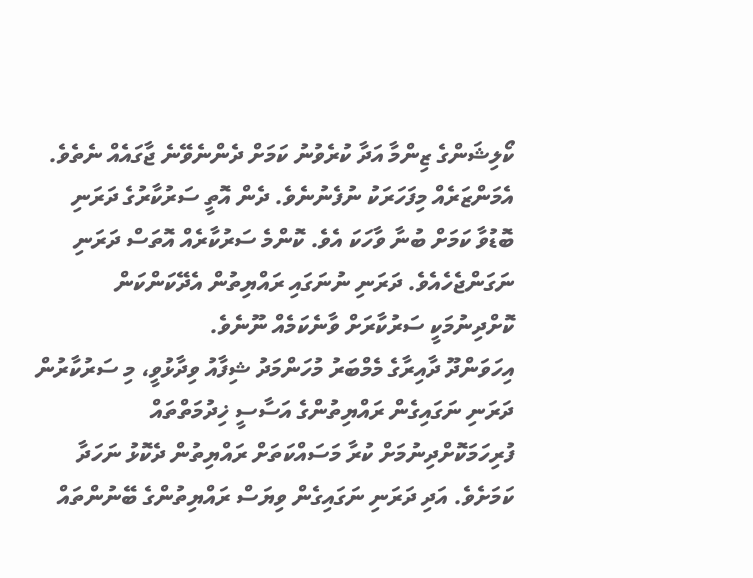ކޯލިޝަންގެ ޒިންމާ އަދާ ކުރެވުނު ކަމަށް ދެންނެވޭނެ ޖާގައެއް ނެތެވެ. އެމަންޒަރެއް މިފަހަރަކު ނުފެނުނެވެ. ދެން އޮތީ ސަރުކާރުގެ ދަރަނި ބޮޑުވާ ކަމަށް ބުނާ ވާހަކަ އެވެ. ކޮންމެ ސަރުކާރެއް އޮތަސް ދަރަނި ނަގަންޖެހެއެވެ. ދަރަނި ނުނަގައި ރައްޔިތުން އެދޭކަންކަން ކޮށްދިނުމަކީ ސަރުކާރަށް ވާނެކަމެއް ނޫނެވެ.
އިހަވަންދޫ ދާއިރާގެ މެމްބަރު މުހަންމަދު ޝިފާއު ވިދާޅުވީ، މި ސަރުކާރުން ދަރަނި ނަގައިގެން ރައްޔިތުންގެ އަސާސީ ޚިދުމަތްތައް ފުރިހަމަކޮށްދިނުމަށް ކުރާ މަސައްކަތަށް ރައްޔިތުން ދެކޮޅު ނަހަދާ ކަމަށެވެ. އަދި ދަރަނި ނަގައިގެން ވިޔަސް ރައްޔިތުންގެ ބޭނުންތައް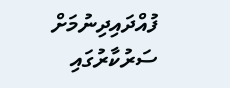ފުއްދައިދިނުމަށް ސަރުކާރުގައި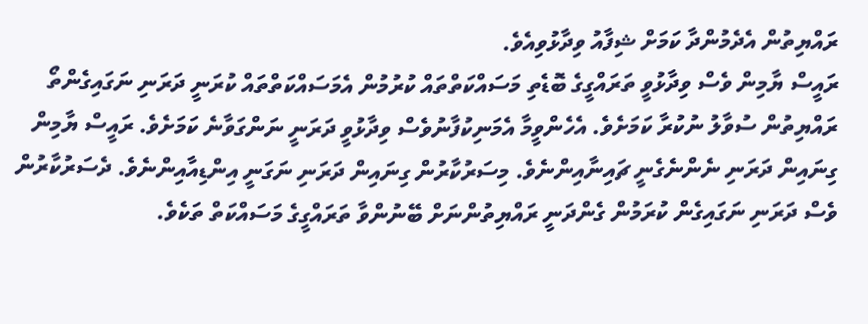ރައްޔިތުން އެދެމުންދާ ކަމަށް ޝިފާއު ވިދާޅުވިއެވެ.
ރައީސް ޔާމިން ވެސް ވިދާޅުވީ ތަރައްގީގެ ބޮޑެތި މަސައްކަތްތައް ކުރުމުން އެމަސައްކަތްތައް ކުރަނީ ދަރަނި ނަގައިގެންތޯ ރައްޔިތުން ސުވާލު ނުކުރާ ކަމަށެވެ. އެހެންވީމާ އެމަނިކުފާނުވެސް ވިދާޅުވީ ދަރަނީ ނަންގަވާނެ ކަމަށެވެ. ރައީސް ޔާމިން ގިނައިން ދަރަނި ނެންނެގެނީ ޗައިނާއިންނެވެ. މިސަރުކާރުން ގިނައިން ދަރަނި ނަގަނީ އިންޑިއާއިންނެވެ. ދެސަރުކާރުން ވެސް ދަރަނި ނަގައިގެން ކުރަމުން ގެންދަނީ ރައްޔިތުންނަށް ބޭނުންވާ ތަރައްގީގެ މަސައްކަތް ތަކެވެ.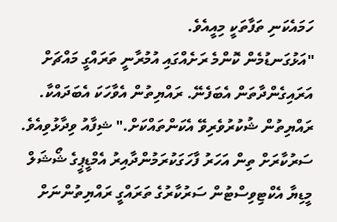ހަމައެކަނި ތަފާތަކީ މިއީއެވެ.
"އަޅުގަނޑުމެން ކޮންމެ ރަށެއްގައި އުމުރާނީ ތަރައްގީ މައްޗަށް އަރައިގެންދާތަން އެބަފެނޭ. ރައްޔިތުން އެވާހަކަ އެބަދައްކާ. ރައްޔިތުން ޝުކުރުވެރިވޭ އެކަންތައްކަށް." ޝިފާއު ވިދާޅުވިއެވެ.
ސަރުކާރަށް ތިން އަހަރު ފާހަގަކުރަމުންދާއިރު އެމްޑީޕީގެ ޝޯޝަލް މީޑިޔާ އެކްޓިވިސްޓުން ސަރުކާރުގެ ތަރައްގީ ރައްޔިތުންނަށް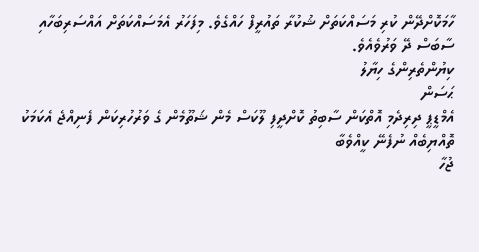ހާމަކޮށްދޭން ކުރި މަސައްކަތަށް ޝުކުރާ ތައުރީފް ހައްގެވެ. މިފަހަރު އެމަސައްކަތަށް އައްސަރިބަހާއި ސާބަސް ދޭ ވަރުވެއެވެ.
ކިޔުންތެރިންގެ ހިޔާލު
ޙަސަން
އެމްޑީޕީ ދިރިދެމި އޮތްކަން ސާބިތު ކޮށްދީފި ލޫކަސް މެން ޝަތޫމެން ގެ ވަރުހުރިކަން ފެނިއްޖެ އެކަމަކު ތޮއްޔިބެއް ނުފެނޭ ކީއްވެބާ
ޖުހާ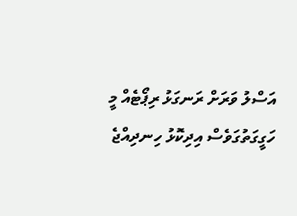އަސްލު ވަރަށް ރަނގަޅު ރިޕޯޓެއް މީ ހަގީގަތުގަވެސް އިދިކޮޅު ހިނދިއްޖެ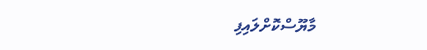މާޔޫސްކޮށްލައިފި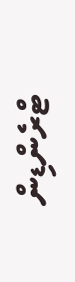ޓްރެންޑިން